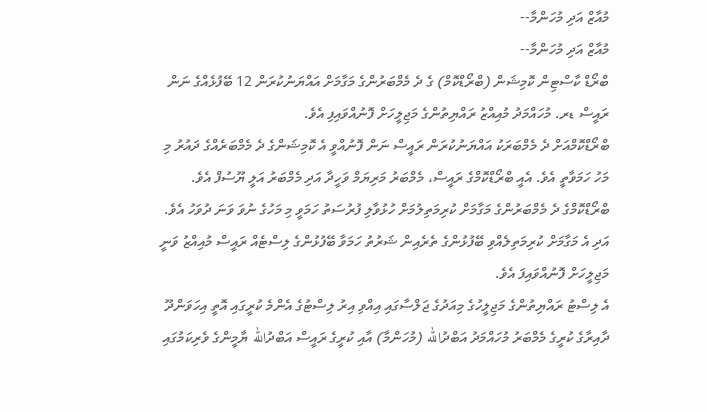މުއާޒް އަދި މުހަންމާ--
މުއާޒް އަދި މުހަންމާ--
ބްރޯޑް ކާސްޓިން ކޮމިޝަން (ބްރޯޑްކޮމް) ގެ ދެ މެމްބަރުންގެ މަގާމަށް އައްޔަނުކުރަން 12 ބޭފުޅެއްގެ ނަން ރައީސް ޑރ. މުހައްމަދު މުއިއްޒު ރައްޔިތުންގެ މަޖިލީހަށް ފޮނުއްވައިފި އެވެ.
ބްރޯޑްކޮމްއަށް ދެ މެމްބަރަކު އައްޔަނުކުރަން ރައީސް ނަން ފޮނުއްވީ އެ ކޮމިޝަންގެ ދެ މެމްބަރެއްގެ ދައުރު މި މަހު ހަމަވާތީ އެވެ. އެއީ ބްރޯޑްކޮމްގެ ރައީސް، މެމްބަރު މަރިޔަމް ވަހީދާ އަދި މެމްބަރު އަލީ ޔޫސުފް އެވެ.
ބްރޯޑްކޮމްގެ ދެ މެމްބަރުންގެ މަގާމަށް ކުރިމަތިލުމަށް ހުޅުވާލި ފުރުސަތު ހަމަވީ މި މަހުގެ ނުވަ ވަނަ ދުވަހު އެވެ.
އަދި އެ މަގާމަށް ކުރިމަތިލެއްވި ބޭފުޅުންގެ ތެރެއިން ޝަރުތު ހަމަވާ ބޭފުޅުންގެ ލިސްޓެއް ރައީސް މުއިއްޒު ވަނީ މަޖިލީހަށް ފޮނުއްވައިފަ އެވެ.
އެ ލިސްޓު ރައްޔިތުންގެ މަޖިލީހުގެ މިއަދުގެ ޖަލްސާގައި އިއްވި އިރު ލިސްޓުގެ އެންމެ ކުރީގައި އޮތީ އިހަވަންދޫ ދާއިރާގެ ކުރީގެ މެމްބަރު މުހައްމަދު އަބްދުالله (މުހަންމާ) އާއި ކުރީގެ ރައީސް އަބްދުالله ޔާމީންގެ ވެރިކަމުގައި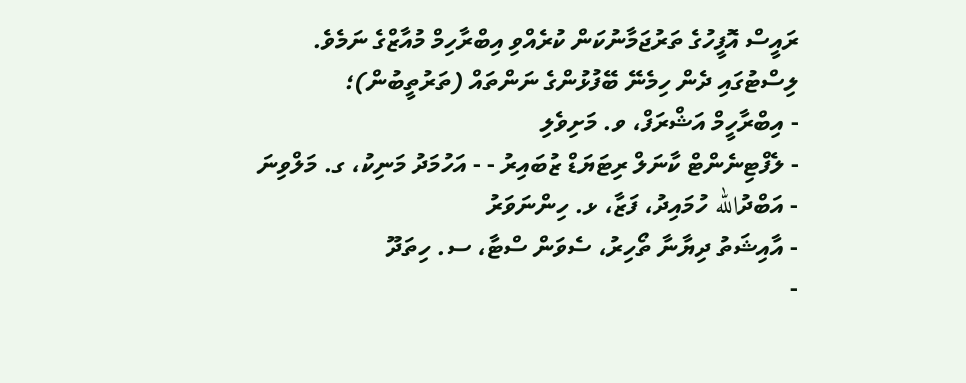ރައީސް އޮފީހުގެ ތަރުޖަމާނުކަން ކުރެއްވި އިބްރާހިމް މުއާޒްގެ ނަމެވެ.
ލިސްޓުގައި ދެން ހިމެނޭ ބޭފުޅުންގެ ނަންތައް (ތަރުތީބުން)؛
- އިބްރާހީމް އަޝްރަފް، ވ. މަށިވެލި
- ލެފްޓިނެންޓް ކާނަލް ރިޓަޔަޑް ޒުބައިރު - - އަހުމަދު މަނިކު، ގ. މަލްވިނަ
- އަބްދުالله ހުމައިދު، ފަޒާ، ޅ. ހިންނަވަރު
- އާއިޝަތު ދިޔާނާ ތޯހިރު، ސެވަން ސްޓާ، ސ. ހިތަދޫ
-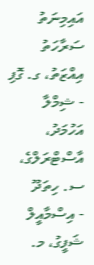އައިމިނަތު ސަރާހަތު އިއްޒަތު، ގ. ގޮފި
- ޝިމްލާ އަހުމަދު، އާސްޓްރަލްގެ، ސ. ހިތަދޫ
- އިސްމާއީލް ޝަފީގު، މ.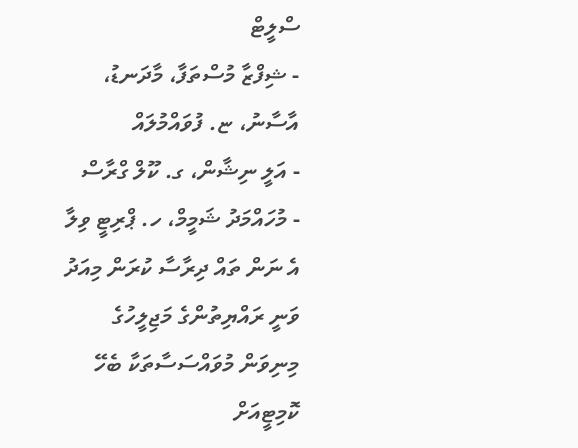ސްލީޓް
- ޝިފްޒާ މުސްތަފާ، މާދަނޑު، އާސާނު، ޏ. ފުވައްމުލައް
- އަލީ ނިޝާން، ގ. ކޫލް ގްރާސް
- މުހައްމަދު ޝަމީމް، ހ. ޕްރިޓީ ވިލާ
އެ ނަން ތައް ދިރާސާ ކުރަން މިއަދު ވަނީ ރައްޔިތުންގެ މަޖިލީހުގެ މިނިވަން މުވައްސަސާތަކާ ބެހޭ ކޮމިޓީއަށް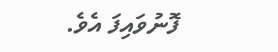ފޮނުވައިފަ އެވެ.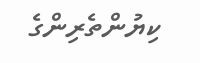ކިޔުންތެރިންގެ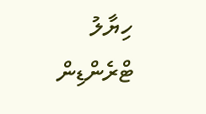ހިޔާލު
ޓްރެންޑިން